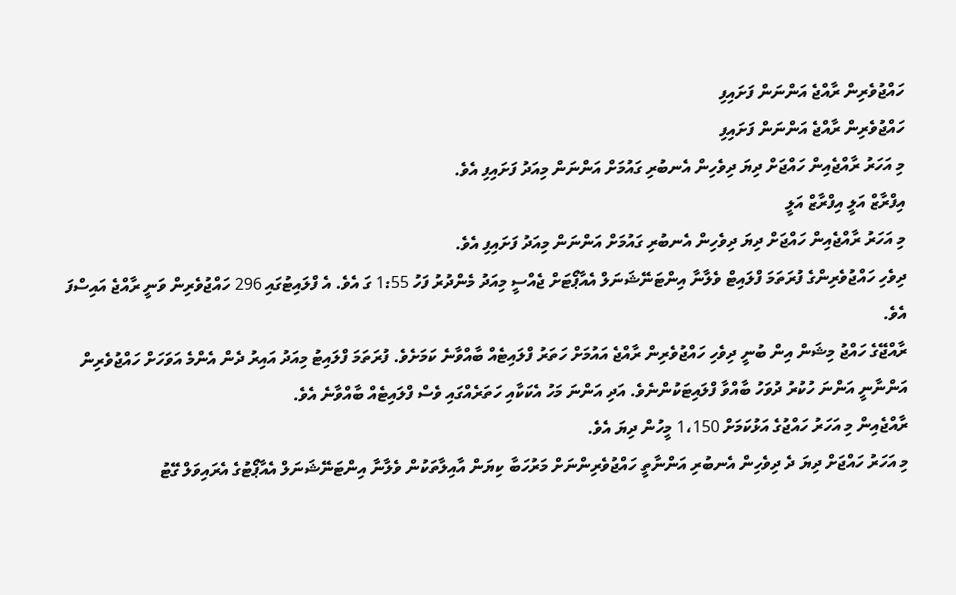ހައްޖުވެރިން ރާއްޖެ އަންނަން ފަށައިފި
ހައްޖުވެރިން ރާއްޖެ އަންނަން ފަށައިފި
މި އަހަރު ރާއްޖެއިން ހައްޖަށް ދިޔަ ދިވެހިން އެނބުރި ގައުމަށް އަންނަން މިއަދު ފަށައިފި އެވެ.
އިފްރާޒް އަލީ އިފްރާޒް އަލީ
މި އަހަރު ރާއްޖެއިން ހައްޖަށް ދިޔަ ދިވެހިން އެނބުރި ގައުމަށް އަންނަން މިއަދު ފަށައިފި އެވެ.
ދިވެހި ހައްޖުވެރިންގެ ފުރަތަމަ ފްލައިޓް ވެލާނާ އިންޓަނޭޝަނަލް އެއާޕޯޓަށް ޖެއްސީ މިއަދު މެންދުރު ފަހު 1:55 ގަ އެވެ. އެ ފްލައިޓުގައި 296 ހައްޖުވެރިން ވަނީ ރާއްޖެ އައިސްފަ އެވެ.
ރާއްޖޭގެ ހައްޖު މިޝަން އިން ބުނީ ދިވެހި ހައްޖުވެރިން ރާއްޖެ އައުމަށް ހަތަރު ފްލައިޓެއް ބާއްވާނެ ކަމަށެވެ. ފުރަތަމަ ފްލައިޓު މިއަދު އައިރު ދެން އެންމެ އަވަހަށް ހައްޖުވެރިން އަންނާނީ އަންނަ ހުކުރު ދުވަހު ބާއްވާ ފްލައިޓަކުންނެވެ. އަދި އަންނަ މަހު އެކަކާއި ހަތަރެއްގައި ވެސް ފްލައިޓެއް ބާއްވާނެ އެވެ.
ރާއްޖެއިން މި އަހަރު ހައްޖުގެ އަޅުކަމަށް 1،150 މީހުން ދިޔަ އެވެ.
މި އަހަރު ހައްޖަށް ދިޔަ ދެ ދިވެހިން އެނބުރި އަންނާތީ ހައްޖުވެރިންނަށް މަރުހަބާ ކިޔަން އާއިލާތަކުން ވެލާނާ އިންޓަނޭޝަނަލް އެއާޕޯޓުގެ އެރައިވަލް ގޭޓު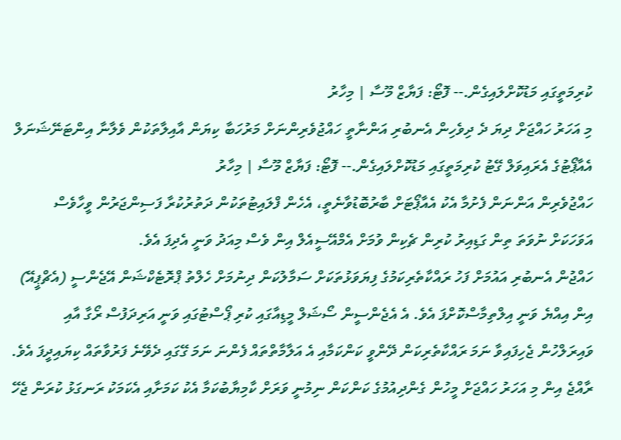ކުރިމަތީގައި މަޑުކޮށްލައިގެން.-- ފޮޓޯ: ފަޔާޒް މޫސާ | މިހާރު
މި އަހަރު ހައްޖަށް ދިޔަ ދެ ދިވެހިން އެނބުރި އަންނާތީ ހައްޖުވެރިންނަށް މަރުހަބާ ކިޔަން އާއިލާތަކުން ވެލާނާ އިންޓަނޭޝަނަލް އެއާޕޯޓުގެ އެރައިވަލް ގޭޓު ކުރިމަތީގައި މަޑުކޮށްލައިގެން.-- ފޮޓޯ: ފަޔާޒް މޫސާ | މިހާރު
ހައްޖުވެރިން އަންނަން ފެށުމާ އެކު އެއާޕޯޓަށް ބާރުބޮޑުވާނެތީ، އެހެން ފްލައިޓުތަކުން ދަތުރުކުރާ ފަސިންޖަރުން ވީހާވެސް އަވަހަކަށް ނުވަތަ ތިން ގަޑިއިރު ކުރިން ޗެކިން ވުމަށް އެމްއޭސީއެލް އިން ވެސް މިއަދު ވަނީ އެދިފަ އެވެ.
ހައްޖުން އެނބުރި އައުމަށް ފަހު ރައްކާތެރިކަމުގެ ފިޔަވަޅުތަކަށް ސަމާލުކަން ދިނުމަށް ހެލްތު ޕްރޮޓެކްޝަން އޭޖެންސީ (އެޗްޕީއޭ) އިން އިއްޔެ ވަނީ އިލްތިމާސްކޮށްފަ އެވެ. އެ އެޖެންސީން ސޯޝަލް މީޑިއާގައި ކުރި ޕޯސްޓުގައި ވަނީ އަރިދަފުސް ރޯގާ އާއި ވައިރަލްހުން ޖެހިފައިވާ ނަމަ ރައްކާތެރިކަން ދޭންވީ ކަންކަމާއި އެ އަލާމާތްތައް ފެންނަ ނަމަ ގޭގައި ދެވޭނެ ފަރުވާތައް ކިޔައިދީފަ އެވެ.
ރާއްޖެ އިން މި އަހަރު ހައްޖަށް މީހުން ގެންދިއުމުގެ ކަންކަން ނިމުނީ ވަރަށް ކާމިޔާބުކަމާ އެކު ކަމަށާއި އެކަމަކު ރަނގަޅު ކުރަން ޖެހޭ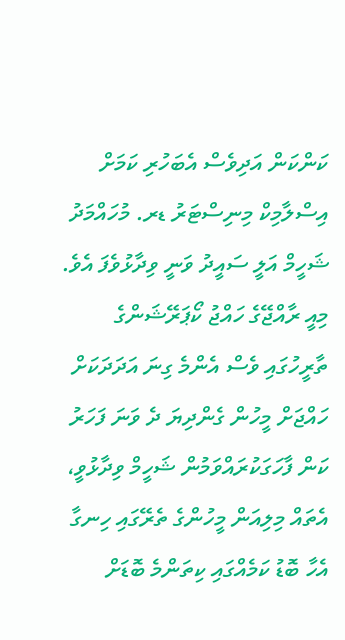ކަންކަން އަދިވެސް އެބަހުރި ކަމަށް އިސްލާމިކް މިނިސްޓަރު ޑރ. މުހައްމަދު ޝަހީމް އަލީ ސައީދު ވަނީ ވިދާޅުވެފަ އެވެ.
މިއީ ރާއްޖޭގެ ހައްޖު ކޯޕަރޭޝަންގެ ތާރީހުގައި ވެސް އެންމެ ގިނަ އަދަދަކަށް ހައްޖަށް މީހުން ގެންދިޔަ ދެ ވަނަ ފަހަރު ކަން ފާހަގަކުރައްވަމުން ޝަހީމް ވިދާޅުވީ، އެތައް މިލިއަން މީހުންގެ ތެރޭގައި ހިނގާ އެހާ ބޮޑު ކަމެއްގައި ކިތަންމެ ބޮޑަށް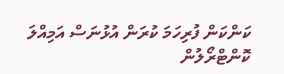ކަންކަން ފުރިހަމަ ކުރަން އުޅުނަސް އަމިއްލަ ކޮންޓްރޯލުން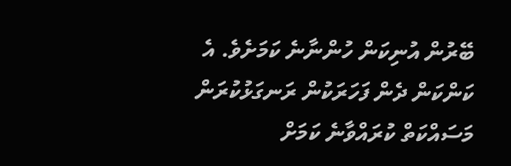ބޭރުން އުނިކަން ހުންނާނެ ކަމަށެވެ. އެ ކަންކަން ދެން ފަހަރަކުން ރަނގަޅުކުރަން މަސައްކަތް ކުރައްވާނެ ކަމަށް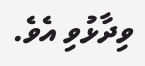ވިދާޅުވި އެވެ.